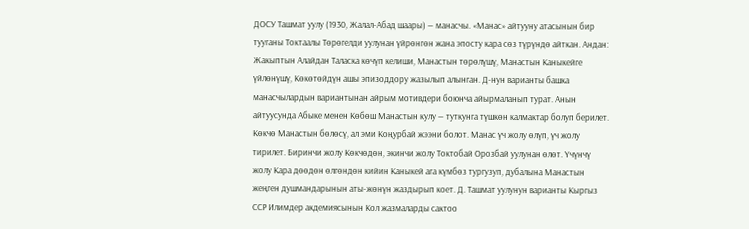ДОСУ Ташмат уулу (1930, Жалал-Абад шаары) — манасчы. «Манас» айтууну атасынын бир тууганы Токтаалы Төрөгелди уулунан үйрөнгөн жана эпосту кара сөз түрүндө айткан. Андан: Жакыптын Алайдан Таласка көчүп келиши, Манастын төрөлүшү, Манастын Каныкейге үйлөнүшү, Көкөтөйдүн ашы эпизоддору жазылып алынган. Д-нун варианты башка манасчылардын вариантынан айрым мотивдери боюнча айырмаланып турат. Анын айтуусунда Абыке менен Көбөш Манастын кулу — туткунга түшкөн калмактар болуп берилет. Көкчө Манастын бөлөсү, ал эми Коңурбай жээни болот. Манас үч жолу өлүп, үч жолу тирилет. Биринчи жолу Көкчөдөн, экинчи жолу Токтобай Орозбай уулунан өлөт. Үчүнчү жолу Кара дөөдөн өлгөндөн кийин Каныкей ага күмбөз тургузуп, дубалына Манастын жеңген душмандарынын аты-жөнүн жаздырып коет. Д. Ташмат уулунун варианты Кыргыз ССР Илимдер акдемиясынын Кол жазмаларды сактоо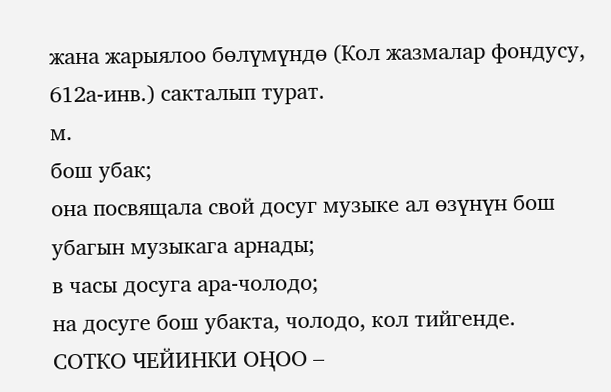жана жарыялоо бөлүмүндө (Кол жазмалар фондусу, 612а-инв.) сакталып турат.
м.
бош убак;
она посвящала свой досуг музыке ал өзүнүн бош убагын музыкага арнады;
в часы досуга ара-чолодо;
на досуге бош убакта, чолодо, кол тийгенде.
СОТКО ЧЕЙИНКИ ОҢОО –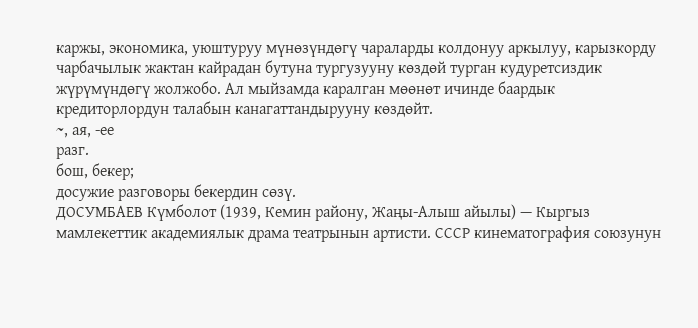каржы, экономика, уюштуруу мүнөзүндөгү чараларды колдонуу аркылуу, карызкорду чарбачылык жактан кайрадан бутуна тургузууну көздөй турган кудуретсиздик жүрүмүндөгү жолжобо. Ал мыйзамда каралган мөөнөт ичинде баардык кредиторлордун талабын канагаттандырууну көздөйт.
~, ая, -ее
разг.
бош, бекер;
досужие разговоры бекердин сөзү.
ДОСУМБАЕВ Күмболот (1939, Кемин району, Жаңы-Алыш айылы) — Кыргыз мамлекеттик академиялык драма театрынын артисти. СССР кинематография союзунун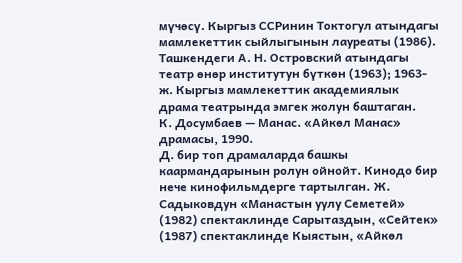мүчөсү. Кыргыз ССРинин Токтогул атындагы мамлекеттик сыйлыгынын лауреаты (1986). Ташкендеги А. Н. Островский атындагы театр өнөр институтун бүткөн (1963); 1963-ж. Кыргыз мамлекеттик академиялык драма театрында эмгек жолун баштаган.
К. Досумбаев — Манас. «Айкөл Манас» драмасы, 1990.
Д. бир топ драмаларда башкы каармандарынын ролун ойнойт. Кинодо бир нече кинофильмдерге тартылган. Ж. Садыковдун «Манастын уулу Семетей» (1982) спектаклинде Сарытаздын, «Сейтек» (1987) спектаклинде Кыястын, «Айкөл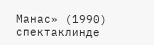Манас» (1990) спектаклинде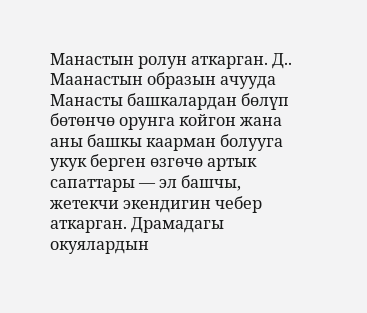Манастын ролун аткарган. Д.. Маанастын образын ачууда Манасты башкалардан бөлүп бөтөнчө орунга койгон жана аны башкы каарман болууга укук берген өзгөчө артык сапаттары — эл башчы, жетекчи экендигин чебер аткарган. Драмадагы окуялардын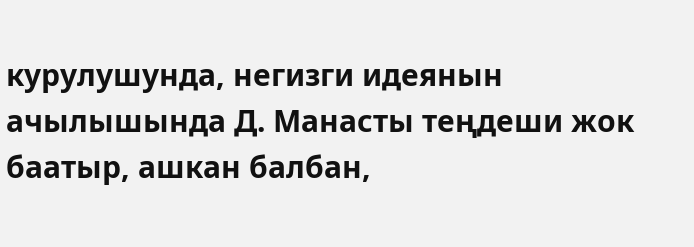курулушунда, негизги идеянын ачылышында Д. Манасты теңдеши жок баатыр, ашкан балбан,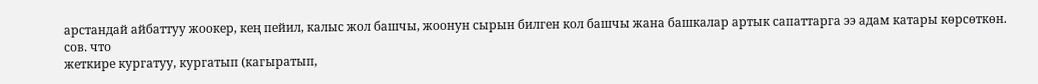арстандай айбаттуу жоокер, кең пейил, калыс жол башчы, жоонун сырын билген кол башчы жана башкалар артык сапаттарга ээ адам катары көрсөткөн.
сов. что
жеткире кургатуу, кургатып (кагыратып,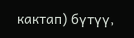кактап) бүтүү,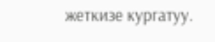жеткизе кургатуу.